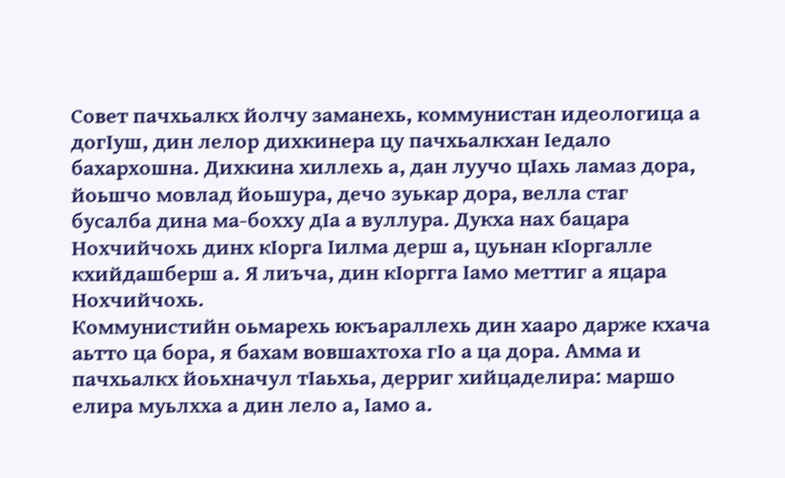Совет пачхьалкх йолчу заманехь, коммунистан идеологица а догIуш, дин лелор дихкинера цу пачхьалкхан Iедало бахархошна. Дихкина хиллехь а, дан луучо цIахь ламаз дора, йоьшчо мовлад йоьшура, дечо зуькар дора, велла стаг бусалба дина ма-бохху дIа а вуллура. Дукха нах бацара Нохчийчохь динх кIорга Iилма дерш а, цуьнан кIоргалле кхийдашберш а. Я лиъча, дин кIоргга Iамо меттиг а яцара Нохчийчохь.
Коммунистийн оьмарехь юкъараллехь дин хааро дарже кхача аьтто ца бора, я бахам вовшахтоха гIо а ца дора. Амма и пачхьалкх йоьхначул тIаьхьа, дерриг хийцаделира: маршо елира муьлхха а дин лело а, Iамо а.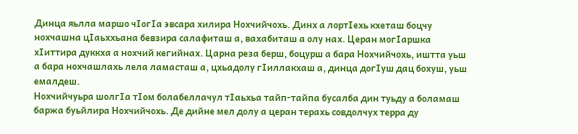Динца яьлла маршо чIогIа эвсара хилира Нохчийчохь. Динх а лортIехь кхеташ боцчу нохчашна цIаьххьана бевзира салафиташ а, вахабиташ а олу нах. Церан могIаршка хIиттира дуккха а нохчий кегийнах. Царна реза берш, боцурш а бара Нохчийчохь, иштта уьш а бара нохчашлахь лела ламасташ а, цхьадолу гIиллакхаш а, динца догIуш дац бохуш, уьш емалдеш.
Нохчийчуьра шолгIа тIом болабеллачул тIаьхьа тайп-тайпа бусалба дин туьду а боламаш баржа буьйлира Нохчийчохь. Де дийне мел долу а церан терахь совдолчух терра ду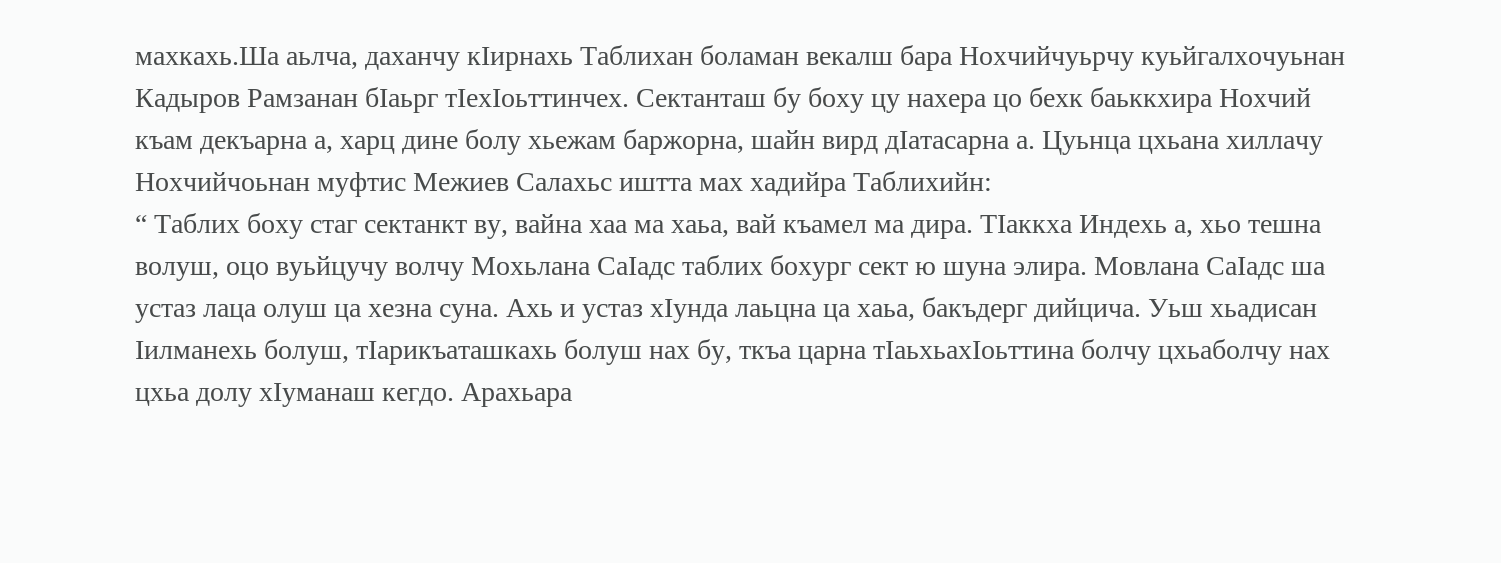махкахь.Ша аьлча, даханчу кIирнахь Таблихан боламан векалш бара Нохчийчуьрчу куьйгалхочуьнан Кадыров Рамзанан бIаьрг тIехIоьттинчех. Сектанташ бу боху цу нахера цо бехк баьккхира Нохчий къам декъарна а, харц дине болу хьежам баржорна, шайн вирд дIатасарна а. Цуьнца цхьана хиллачу Нохчийчоьнан муфтис Межиев Салахьс иштта мах хадийра Таблихийн:
“ Таблих боху стаг сектанкт ву, вайна хаа ма хаьа, вай къамел ма дира. ТIаккха Индехь а, хьо тешна волуш, оцо вуьйцучу волчу Мохьлана СаIадс таблих бохург сект ю шуна элира. Мовлана СаIадс ша устаз лаца олуш ца хезна суна. Ахь и устаз хIунда лаьцна ца хаьа, бакъдерг дийцича. Уьш хьадисан Iилманехь болуш, тIарикъаташкахь болуш нах бу, ткъа царна тIаьхьахIоьттина болчу цхьаболчу нах цхьа долу хIуманаш кегдо. Арахьара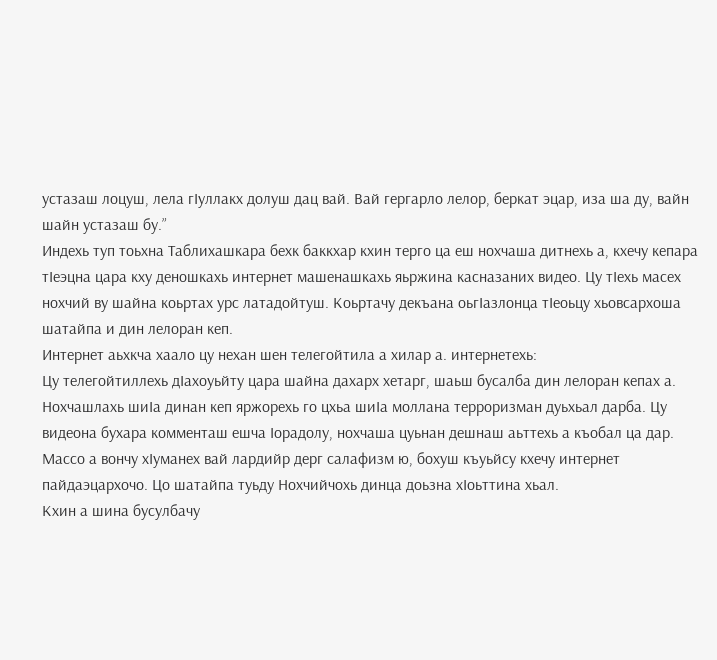устазаш лоцуш, лела гIуллакх долуш дац вай. Вай гергарло лелор, беркат эцар, иза ша ду, вайн шайн устазаш бу.”
Индехь туп тоьхна Таблихашкара бехк баккхар кхин терго ца еш нохчаша дитнехь а, кхечу кепара тIеэцна цара кху деношкахь интернет машенашкахь яьржина касназаних видео. Цу тIехь масех нохчий ву шайна коьртах урс латадойтуш. Коьртачу декъана оьгIазлонца тIеоьцу хьовсархоша шатайпа и дин лелоран кеп.
Интернет аьхкча хаало цу нехан шен телегойтила а хилар а. интернетехь:
Цу телегойтиллехь дIахоуьйту цара шайна дахарх хетарг, шаьш бусалба дин лелоран кепах а.
Нохчашлахь шиIа динан кеп яржорехь го цхьа шиIа моллана терроризман дуьхьал дарба. Цу видеона бухара комменташ ешча Iорадолу, нохчаша цуьнан дешнаш аьттехь а къобал ца дар.
Массо а вончу хIуманех вай лардийр дерг салафизм ю, бохуш къуьйсу кхечу интернет пайдаэцархочо. Цо шатайпа туьду Нохчийчохь динца доьзна хIоьттина хьал.
Кхин а шина бусулбачу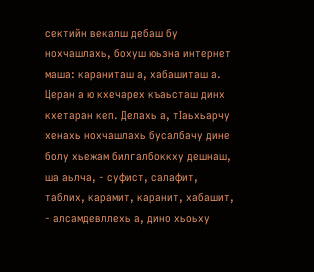сектийн векалш дебаш бу нохчашлахь, бохуш юьзна интернет маша: караниташ а, хабашиташ а. Церан а ю кхечарех къаьсташ динх кхетаран кеп. Делахь а, тIаьхьарчу хенахь нохчашлахь бусалбачу дине болу хьежам билгалбоккху дешнаш, ша аьлча, - суфист, салафит, таблих, карамит, каранит, хабашит, - алсамдевллехь а, дино хьоьху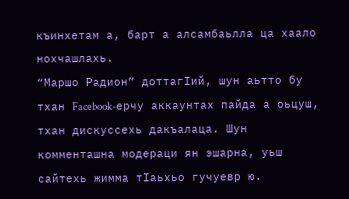къинхетам а, барт а алсамбаьлла ца хаало нохчашлахь.
“Маршо Радион” доттагIий, шун аьтто бу тхан Facebook-ерчу аккаунтах пайда а оьцуш, тхан дискуссехь дакъалаца. Шун комменташна модераци ян эшарна, уьш сайтехь жимма тIаьхьо гучуевр ю.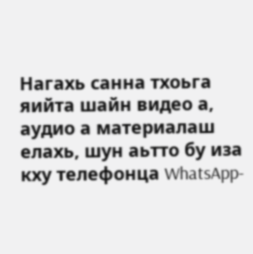Нагахь санна тхоьга яийта шайн видео а, аудио а материалаш елахь, шун аьтто бу иза кху телефонца WhatsApp-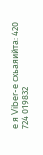e я Viber-e схьаяийта: 420 724 019832